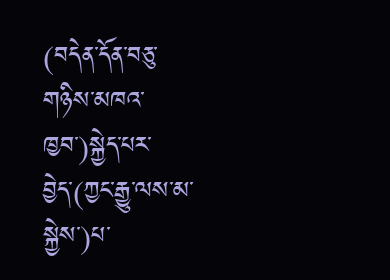(བདེན་དོན་བཅུ་གཉིས་མཁའ་ཁྱབ་)སྐྱེད་པར་བྱེད་(ཀྱང་རྒྱུ་ལས་མ་སྐྱེས་)པ་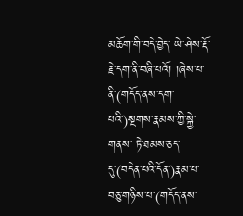མཆོག་གི་བདེ་བྱེད་ ཡེ་ཤེས་རྡོ་རྗེ་དག་ནི་བཞི་པའོ། །ཞེས་པ་ནི་(གདོད་ནས་དག་པའི་)སྔགས་རྣམས་ཀྱི་སྐྱེ་གནས་ ཏེ་ཐམས་ཅད་དུ་(བདེན་པའི་དོན་)རྣམ་པ་བཅུ་གཉིས་པ་(གདོད་ནས་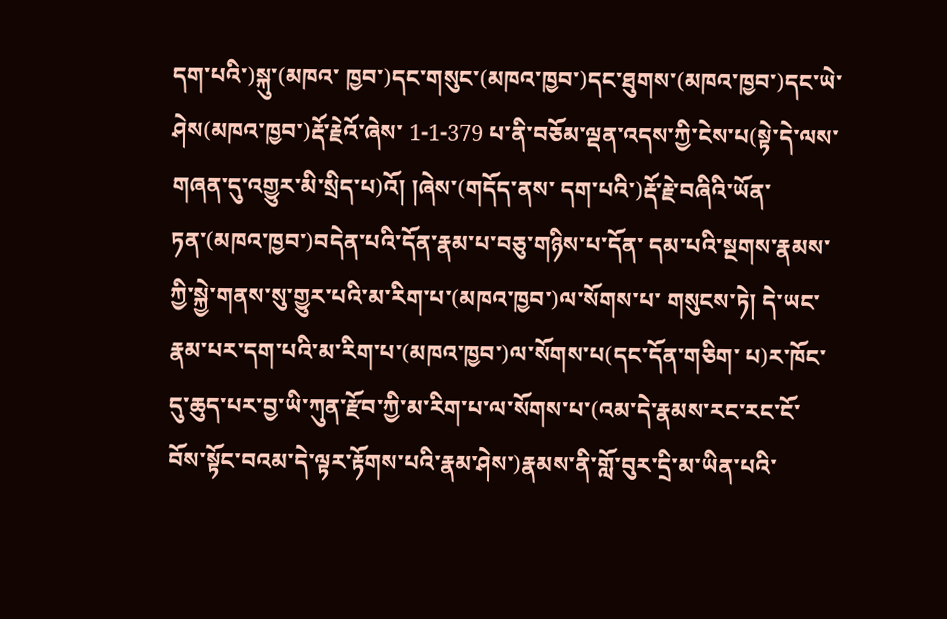དག་པའི་)སྐུ་(མཁའ་ ཁྱབ་)དང་གསུང་(མཁའ་ཁྱབ་)དང་ཐུགས་(མཁའ་ཁྱབ་)དང་ཡེ་ཤེས(མཁའ་ཁྱབ་)རྡོ་རྗེའོ་ཞེས་ 1-1-379 པ་ནི་བཅོམ་ལྡན་འདས་ཀྱི་ངེས་པ(སྟེ་དེ་ལས་གཞན་དུ་འགྱུར་མི་སྲིད་པ)འོ། །ཞེས་(གདོད་ནས་ དག་པའི་)རྡོ་རྗེ་བཞིའི་ཡོན་ཏན་(མཁའ་ཁྱབ་)བདེན་པའི་དོན་རྣམ་པ་བཅུ་གཉིས་པ་དོན་ དམ་པའི་སྔགས་རྣམས་ཀྱི་སྐྱེ་གནས་སུ་གྱུར་པའི་མ་རིག་པ་(མཁའ་ཁྱབ་)ལ་སོགས་པ་ གསུངས་ཏེ། དེ་ཡང་རྣམ་པར་དག་པའི་མ་རིག་པ་(མཁའ་ཁྱབ་)ལ་སོགས་པ(དང་དོན་གཅིག་ པ)ར་ཁོང་དུ་ཆུད་པར་བྱ་ཡི་ཀུན་རྫོབ་ཀྱི་མ་རིག་པ་ལ་སོགས་པ་(འམ་དེ་རྣམས་རང་རང་ངོ་ བོས་སྟོང་བའམ་དེ་ལྟར་རྟོགས་པའི་རྣམ་ཤེས་)རྣམས་ནི་གློ་བུར་དྲི་མ་ཡིན་པའི་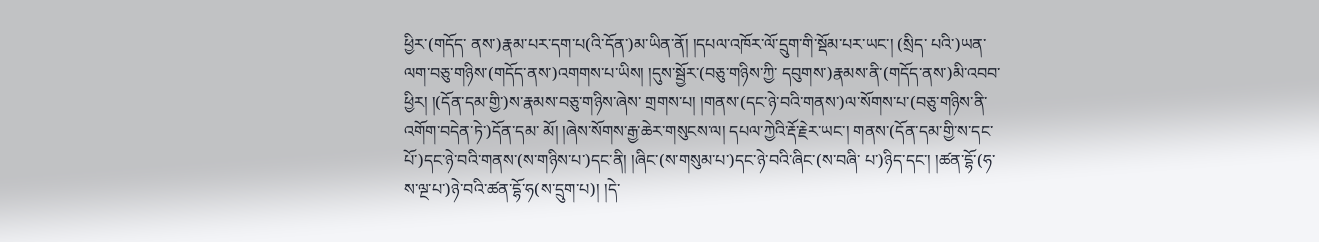ཕྱིར་(གདོད་ ནས་)རྣམ་པར་དག་པ(འི་དོན་)མ་ཡིན་ནོ། །དཔལ་འཁོར་ལོ་དྲུག་གི་སྡོམ་པར་ཡང་། (སྲིད་ པའི་)ཡན་ལག་བཅུ་གཉིས་(གདོད་ནས་)འགགས་པ་ཡིས། །དུས་སྦྱོར་(བཅུ་གཉིས་ཀྱི་ དབུགས་)རྣམས་ནི་(གདོད་ནས་)མི་འབབ་ཕྱིར། །(དོན་དམ་གྱི་)ས་རྣམས་བཅུ་གཉིས་ཞེས་ གྲགས་པ། །གནས་(དང་ཉེ་བའི་གནས་)ལ་སོགས་པ་(བཅུ་གཉིས་ནི་འགོག་བདེན་ཏེ་)དོན་དམ་ མོ། །ཞེས་སོགས་རྒྱ་ཆེར་གསུངས་ལ། དཔལ་ཀྱེའི་རྡོ་རྗེར་ཡང་། གནས་(དོན་དམ་གྱི་ས་དང་ པོ་)དང་ཉེ་བའི་གནས་(ས་གཉིས་པ་)དང་ནི། །ཞིང་(ས་གསུམ་པ་)དང་ཉེ་བའི་ཞིང་(ས་བཞི་ པ་)ཉིད་དང་། །ཚན་དྷོ་(ཧ་ས་ལྔ་པ་)ཉེ་བའི་ཚན་དྷོ་ཧ(ས་དྲུག་པ)། །དེ་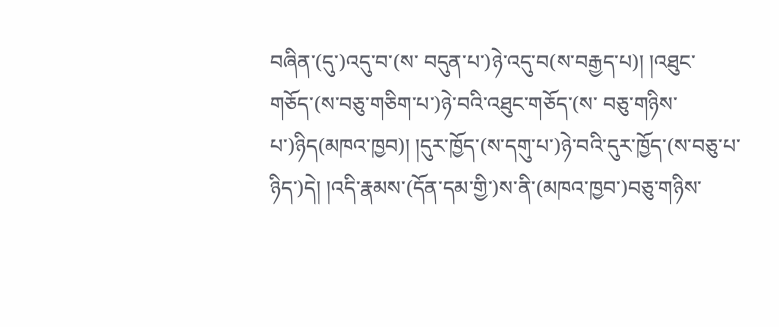བཞིན་(དུ་)འདུ་བ་(ས་ བདུན་པ་)ཉེ་འདུ་བ(ས་བརྒྱད་པ)། །འཐུང་གཅོད་(ས་བཅུ་གཅིག་པ་)ཉེ་བའི་འཐུང་གཅོད་(ས་ བཅུ་གཉིས་པ་)ཉིད(མཁའ་ཁྱབ)། །དུར་ཁྱོད་(ས་དགུ་པ་)ཉེ་བའི་དུར་ཁྱོད་(ས་བཅུ་པ་ ཉིད་)དེ། །འདི་རྣམས་(དོན་དམ་གྱི་)ས་ནི་(མཁའ་ཁྱབ་)བཅུ་གཉིས་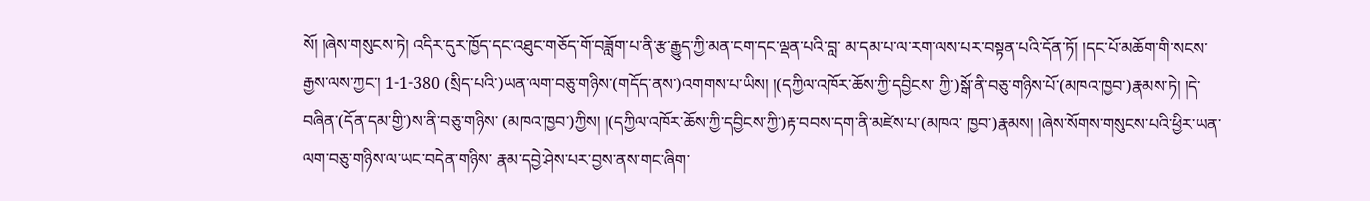སོ། །ཞེས་གསུངས་ཏེ། འདིར་དུར་ཁྱོད་དང་འཐུང་གཅོད་གོ་བཟློག་པ་ནི་རྩ་རྒྱུད་ཀྱི་མན་ངག་དང་ལྡན་པའི་བླ་ མ་དམ་པ་ལ་རག་ལས་པར་བསྟན་པའི་དོན་ཏོ། །དང་པོ་མཆོག་གི་སངས་རྒྱས་ལས་ཀྱང་། 1-1-380 (སྲིད་པའི་)ཡན་ལག་བཅུ་གཉིས་(གདོད་ནས་)འགགས་པ་ཡིས། །(དཀྱིལ་འཁོར་ཆོས་ཀྱི་དབྱིངས་ ཀྱི་)སྒོ་ནི་བཅུ་གཉིས་པོ་(མཁའ་ཁྱབ་)རྣམས་ཏེ། །དེ་བཞིན་(དོན་དམ་གྱི་)ས་ནི་བཅུ་གཉིས་ (མཁའ་ཁྱབ་)ཀྱིས། །(དཀྱིལ་འཁོར་ཆོས་ཀྱི་དབྱིངས་ཀྱི་)རྟ་བབས་དག་ནི་མཛེས་པ་(མཁའ་ ཁྱབ་)རྣམས། །ཞེས་སོགས་གསུངས་པའི་ཕྱིར་ཡན་ལག་བཅུ་གཉིས་ལ་ཡང་བདེན་གཉིས་ རྣམ་དབྱེ་ཤེས་པར་བྱས་ནས་གང་ཞིག་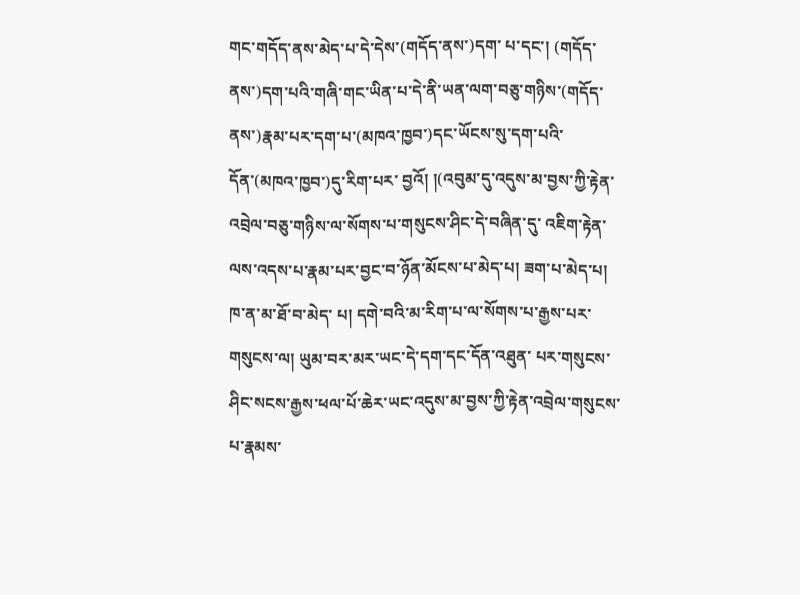གང་གདོད་ནས་མེད་པ་དེ་དེས་(གདོད་ནས་)དག་ པ་དང་། (གདོད་ནས་)དག་པའི་གཞི་གང་ཡིན་པ་དེ་ནི་ཡན་ལག་བཅུ་གཉིས་(གདོད་ ནས་)རྣམ་པར་དག་པ་(མཁའ་ཁྱབ་)དང་ཡོངས་སུ་དག་པའི་དོན་(མཁའ་ཁྱབ་)དུ་རིག་པར་ བྱའོ། །(འབུམ་དུ་འདུས་མ་བྱས་ཀྱི་རྟེན་འབྲེལ་བཅུ་གཉིས་ལ་སོགས་པ་གསུངས་ཤིང་དེ་བཞིན་དུ་ འཇིག་རྟེན་ལས་འདས་པ་རྣམ་པར་བྱང་བ་ཉོན་མོངས་པ་མེད་པ། ཟག་པ་མེད་པ། ཁ་ན་མ་ཐོ་བ་མེད་ པ། དགེ་བའི་མ་རིག་པ་ལ་སོགས་པ་རྒྱས་པར་གསུངས་ལ། ཡུམ་བར་མར་ཡང་དེ་དག་དང་དོན་འཐུན་ པར་གསུངས་ཤིང་སངས་རྒྱས་ཕལ་པོ་ཆེར་ཡང་འདུས་མ་བྱས་ཀྱི་རྟེན་འབྲེལ་གསུངས་པ་རྣམས་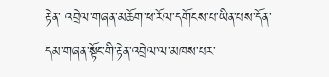རྟེན་ འབྲེལ་གཞན་མཆོག་ཕ་རོལ་དགོངས་པ་ཡིན་པས་དོན་དམ་གཞན་སྟོང་གི་རྟེན་འབྲེལ་ལ་མཁས་པར་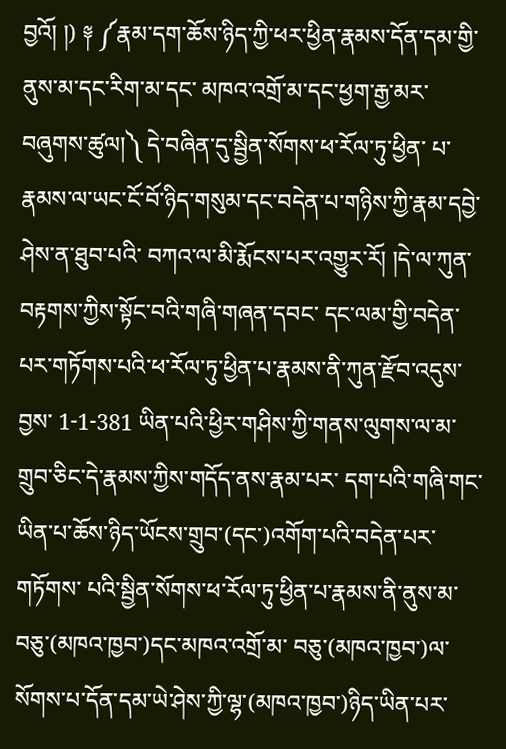བྱའོ། །) ༈ ༼རྣམ་དག་ཆོས་ཉིད་ཀྱི་ཕར་ཕྱིན་རྣམས་དོན་དམ་གྱི་ནུས་མ་དང་རིག་མ་དང་ མཁའ་འགྲོ་མ་དང་ཕྱག་རྒྱ་མར་བཞུགས་ཚུལ།༽ དེ་བཞིན་དུ་སྦྱིན་སོགས་ཕ་རོལ་ཏུ་ཕྱིན་ པ་རྣམས་ལ་ཡང་ངོ་བོ་ཉིད་གསུམ་དང་བདེན་པ་གཉིས་ཀྱི་རྣམ་དབྱེ་ཤེས་ན་ཐུབ་པའི་ བཀའ་ལ་མི་རྨོངས་པར་འགྱུར་རོ། །དེ་ལ་ཀུན་བརྟགས་ཀྱིས་སྟོང་བའི་གཞི་གཞན་དབང་ དང་ལམ་གྱི་བདེན་པར་གཏོགས་པའི་ཕ་རོལ་ཏུ་ཕྱིན་པ་རྣམས་ནི་ཀུན་རྫོབ་འདུས་བྱས་ 1-1-381 ཡིན་པའི་ཕྱིར་གཤིས་ཀྱི་གནས་ལུགས་ལ་མ་གྲུབ་ཅིང་དེ་རྣམས་ཀྱིས་གདོད་ནས་རྣམ་པར་ དག་པའི་གཞི་གང་ཡིན་པ་ཆོས་ཉིད་ཡོངས་གྲུབ་(དང་)འགོག་པའི་བདེན་པར་གཏོགས་ པའི་སྦྱིན་སོགས་ཕ་རོལ་ཏུ་ཕྱིན་པ་རྣམས་ནི་ནུས་མ་བཅུ་(མཁའ་ཁྱབ་)དང་མཁའ་འགྲོ་མ་ བཅུ་(མཁའ་ཁྱབ་)ལ་སོགས་པ་དོན་དམ་ཡེ་ཤེས་ཀྱི་ལྷ་(མཁའ་ཁྱབ་)ཉིད་ཡིན་པར་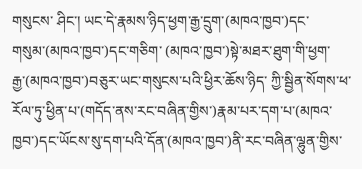གསུངས་ ཤིང་། ཡང་དེ་རྣམས་ཉིད་ཕྱག་རྒྱ་དྲུག་(མཁའ་ཁྱབ་)དང་གསུམ་(མཁའ་ཁྱབ་)དང་གཅིག་ (མཁའ་ཁྱབ་)སྟེ་མཐར་ཐུག་གི་ཕྱག་རྒྱ་(མཁའ་ཁྱབ་)བཅུར་ཡང་གསུངས་པའི་ཕྱིར་ཆོས་ཉིད་ ཀྱི་སྦྱིན་སོགས་ཕ་རོལ་ཏུ་ཕྱིན་པ་(གདོད་ནས་རང་བཞིན་གྱིས་)རྣམ་པར་དག་པ་(མཁའ་ ཁྱབ་)དང་ཡོངས་སུ་དག་པའི་དོན་(མཁའ་ཁྱབ་)ནི་རང་བཞིན་ལྷུན་གྱིས་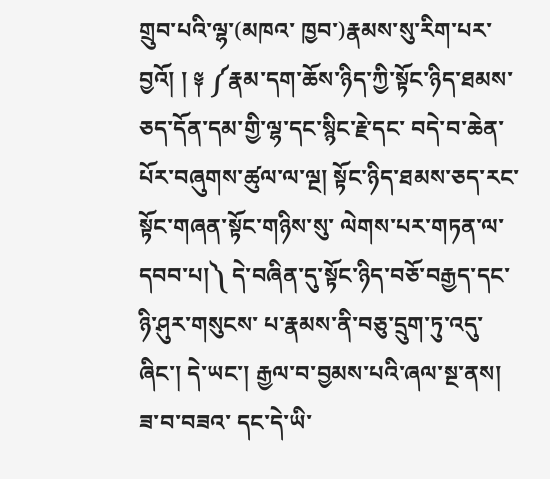གྲུབ་པའི་ལྷ་(མཁའ་ ཁྱབ་)རྣམས་སུ་རིག་པར་བྱའོ། ། ༈ ༼རྣམ་དག་ཆོས་ཉིད་ཀྱི་སྟོང་ཉིད་ཐམས་ཅད་དོན་དམ་གྱི་ལྷ་དང་སྙིང་རྗེ་དང་ བདེ་བ་ཆེན་པོར་བཞུགས་ཚུལ་ལ་ལྔ། སྟོང་ཉིད་ཐམས་ཅད་རང་སྟོང་གཞན་སྟོང་གཉིས་སུ་ ལེགས་པར་གཏན་ལ་དབབ་པ།༽ དེ་བཞིན་དུ་སྟོང་ཉིད་བཅོ་བརྒྱད་དང་ཉི་ཤུར་གསུངས་ པ་རྣམས་ནི་བཅུ་དྲུག་ཏུ་འདུ་ཞིང་། དེ་ཡང་། རྒྱལ་བ་བྱམས་པའི་ཞལ་སྔ་ནས། ཟ་བ་བཟའ་ དང་དེ་ཡི་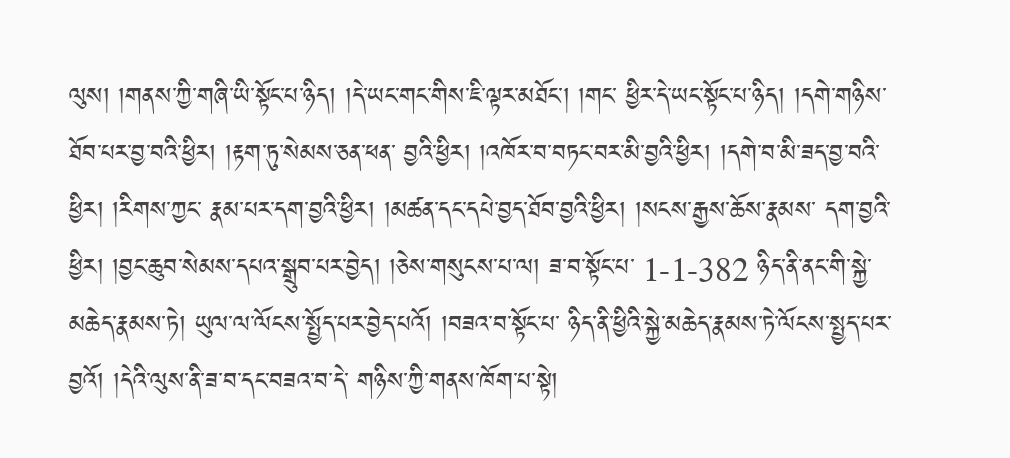ལུས། །གནས་ཀྱི་གཞི་ཡི་སྟོང་པ་ཉིད། །དེ་ཡང་གང་གིས་ཇི་ལྟར་མཐོང་། །གང་ ཕྱིར་དེ་ཡང་སྟོང་པ་ཉིད། །དགེ་གཉིས་ཐོབ་པར་བྱ་བའི་ཕྱིར། །རྟག་ཏུ་སེམས་ཅན་ཕན་ བྱའི་ཕྱིར། །འཁོར་བ་བཏང་བར་མི་བྱའི་ཕྱིར། །དགེ་བ་མི་ཟད་བྱ་བའི་ཕྱིར། །རིགས་ཀྱང་ རྣམ་པར་དག་བྱའི་ཕྱིར། །མཚན་དང་དཔེ་བྱད་ཐོབ་བྱའི་ཕྱིར། །སངས་རྒྱས་ཆོས་རྣམས་ དག་བྱའི་ཕྱིར། །བྱང་ཆུབ་སེམས་དཔའ་སྒྲུབ་པར་བྱེད། །ཅེས་གསུངས་པ་ལ། ཟ་བ་སྟོང་པ་ 1-1-382 ཉིད་ནི་ནང་གི་སྐྱེ་མཆེད་རྣམས་ཏེ། ཡུལ་ལ་ལོངས་སྤྱོད་པར་བྱེད་པའོ། །བཟའ་བ་སྟོང་པ་ ཉིད་ནི་ཕྱིའི་སྐྱེ་མཆེད་རྣམས་ཏེ་ལོངས་སྤྱད་པར་བྱའོ། །དེའི་ལུས་ནི་ཟ་བ་དང་བཟའ་བ་དེ་ གཉིས་ཀྱི་གནས་ཁོག་པ་སྟེ།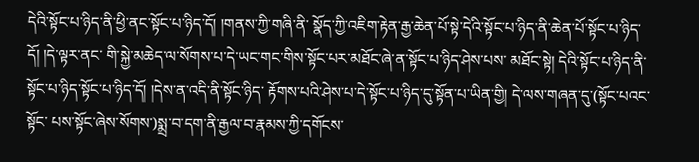དེའི་སྟོང་པ་ཉིད་ནི་ཕྱི་ནང་སྟོང་པ་ཉིད་དོ། །གནས་ཀྱི་གཞི་ནི་ སྣོད་ཀྱི་འཇིག་རྟེན་རྒྱ་ཆེན་པོ་སྟེ་དེའི་སྟོང་པ་ཉིད་ནི་ཆེན་པོ་སྟོང་པ་ཉིད་དོ། །དེ་ལྟར་ནང་ གི་སྐྱེ་མཆེད་ལ་སོགས་པ་དེ་ཡང་གང་གིས་སྟོང་པར་མཐོང་ཞེ་ན་སྟོང་པ་ཉིད་ཤེས་པས་ མཐོང་སྟེ། དེའི་སྟོང་པ་ཉིད་ནི་སྟོང་པ་ཉིད་སྟོང་པ་ཉིད་དོ། །དེས་ན་འདི་ནི་སྟོང་ཉིད་ རྟོགས་པའི་ཤེས་པ་དེ་སྟོང་པ་ཉིད་དུ་སྟོན་པ་ཡིན་གྱི། དེ་ལས་གཞན་དུ་(སྟོང་པའང་སྟོང་ པས་སྟོང་ཞེས་སོགས་)སྨྲ་བ་དག་ནི་རྒྱལ་བ་རྣམས་ཀྱི་དགོངས་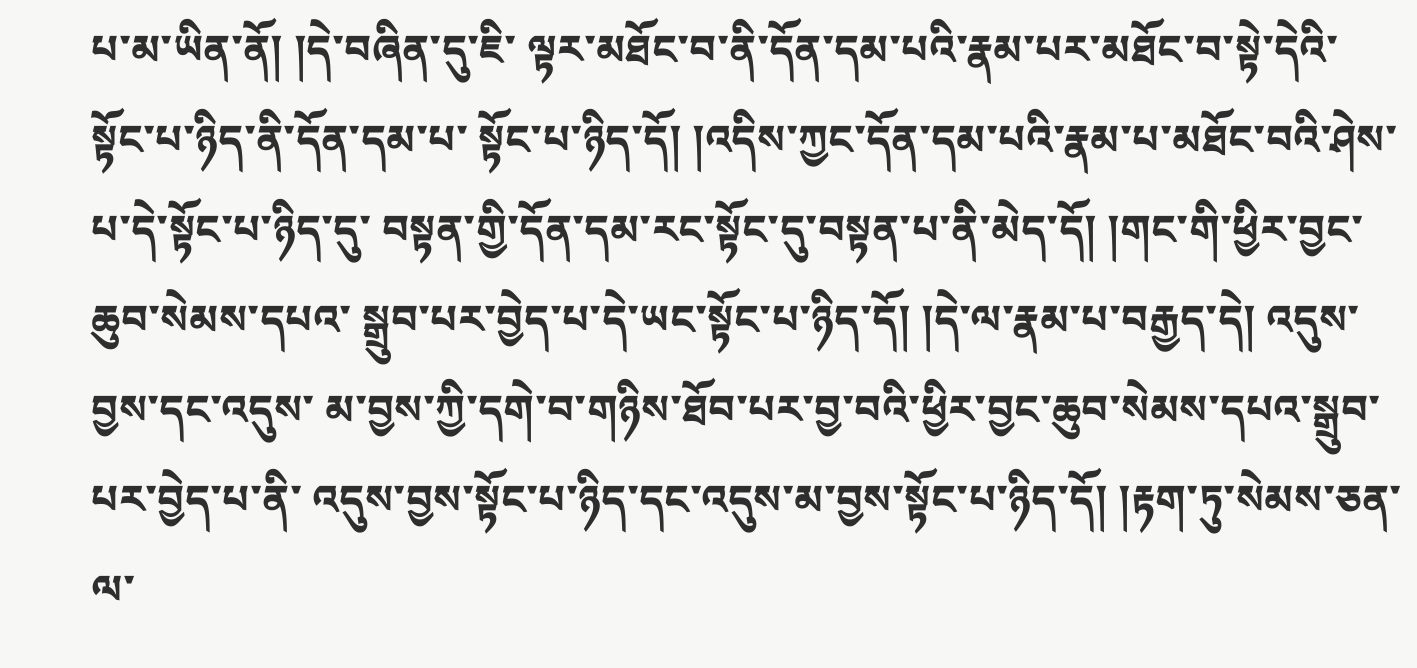པ་མ་ཡིན་ནོ། །དེ་བཞིན་དུ་ཇི་ ལྟར་མཐོང་བ་ནི་དོན་དམ་པའི་རྣམ་པར་མཐོང་བ་སྟེ་དེའི་སྟོང་པ་ཉིད་ནི་དོན་དམ་པ་ སྟོང་པ་ཉིད་དོ། །འདིས་ཀྱང་དོན་དམ་པའི་རྣམ་པ་མཐོང་བའི་ཤེས་པ་དེ་སྟོང་པ་ཉིད་དུ་ བསྟན་གྱི་དོན་དམ་རང་སྟོང་དུ་བསྟན་པ་ནི་མེད་དོ། །གང་གི་ཕྱིར་བྱང་ཆུབ་སེམས་དཔའ་ སྒྲུབ་པར་བྱེད་པ་དེ་ཡང་སྟོང་པ་ཉིད་དོ། །དེ་ལ་རྣམ་པ་བརྒྱད་དེ། འདུས་བྱས་དང་འདུས་ མ་བྱས་ཀྱི་དགེ་བ་གཉིས་ཐོབ་པར་བྱ་བའི་ཕྱིར་བྱང་ཆུབ་སེམས་དཔའ་སྒྲུབ་པར་བྱེད་པ་ནི་ འདུས་བྱས་སྟོང་པ་ཉིད་དང་འདུས་མ་བྱས་སྟོང་པ་ཉིད་དོ། །རྟག་ཏུ་སེམས་ཅན་ལ་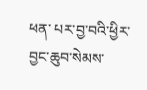ཕན་ པར་བྱ་བའི་ཕྱིར་བྱང་ཆུབ་སེམས་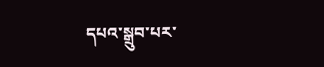དཔའ་སྒྲུབ་པར་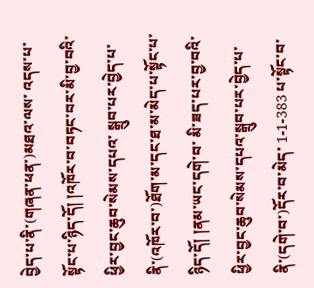བྱེད་པ་ནི་(གཞན་ཕན་)མཐའ་ལས་ འདས་པ་སྟོང་པ་ཉིད་དོ། །འཁོར་བ་བཏང་བར་མི་བྱ་བའི་ཕྱིར་བྱང་ཆུབ་སེམས་དཔའ་ སྒྲུབ་པར་བྱེད་པ་ནི་(འཁོར་བ་)ཐོག་མ་དང་ཐ་མ་མེད་པ་སྟོང་པ་ཉིད་དོ། །ནམ་ཡང་དགེ་བ་ མི་ཟད་པར་བྱ་བའི་ཕྱིར་བྱང་ཆུབ་སེམས་དཔའ་སྒྲུབ་པར་བྱེད་པ་ནི་(དགེ་བ་)དོར་བ་མེད་ 1-1-383 པ་སྟོང་བ་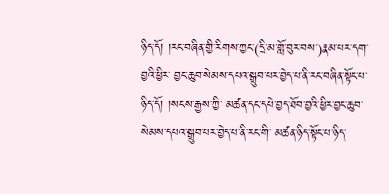ཉིད་དོ། །རང་བཞིན་གྱི་རིགས་ཀྱང་(དྲི་མ་གློ་བུར་བས་)རྣམ་པར་དག་བྱའི་ཕྱིར་ བྱང་ཆུབ་སེམས་དཔའ་སྒྲུབ་པར་བྱེད་པ་ནི་རང་བཞིན་སྟོང་པ་ཉིད་དོ། །སངས་རྒྱས་ཀྱི་ མཚན་དང་དཔེ་བྱད་ཐོབ་བྱའི་ཕྱིར་བྱང་ཆུབ་སེམས་དཔའ་སྒྲུབ་པར་བྱེད་པ་ནི་རང་གི་ མཚན་ཉིད་སྟོང་པ་ཉིད་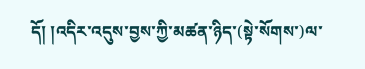དོ། །འདིར་འདུས་བྱས་ཀྱི་མཚན་ཉིད་(སྟེ་སོགས་)ལ་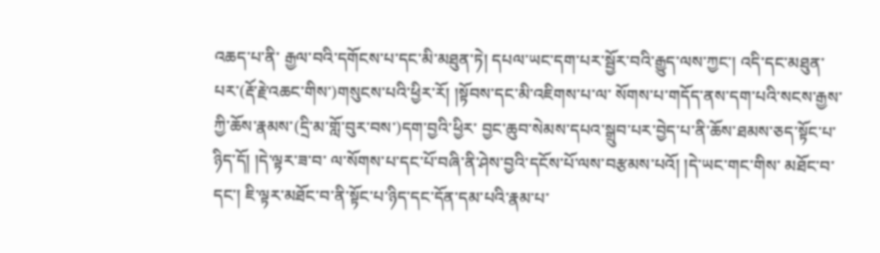འཆད་པ་ནི་ རྒྱལ་བའི་དགོངས་པ་དང་མི་མཐུན་ཏེ། དཔལ་ཡང་དག་པར་སྦྱོར་བའི་རྒྱུད་ལས་ཀྱང་། འདི་དང་མཐུན་པར་(རྡོ་རྗེ་འཆང་གིས་)གསུངས་པའི་ཕྱིར་རོ། །སྟོབས་དང་མི་འཇིགས་པ་ལ་ སོགས་པ་གདོད་ནས་དག་པའི་སངས་རྒྱས་ཀྱི་ཆོས་རྣམས་(དྲི་མ་གློ་བུར་བས་)དག་བྱའི་ཕྱིར་ བྱང་ཆུབ་སེམས་དཔའ་སྒྲུབ་པར་བྱེད་པ་ནི་ཆོས་ཐམས་ཅད་སྟོང་པ་ཉིད་དོ། །དེ་ལྟར་ཟ་བ་ ལ་སོགས་པ་དང་པོ་བཞི་ནི་ཤེས་བྱའི་དངོས་པོ་ལས་བརྩམས་པའོ། །དེ་ཡང་གང་གིས་ མཐོང་བ་དང་། ཇི་ལྟར་མཐོང་བ་ནི་སྟོང་པ་ཉིད་དང་དོན་དམ་པའི་རྣམ་པ་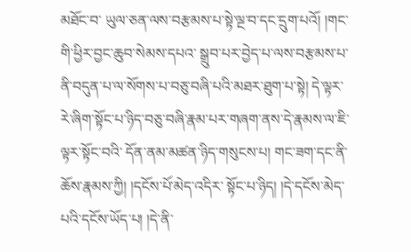མཐོང་བ་ ཡུལ་ཅན་ལས་བརྩམས་པ་སྟེ་ལྔ་བ་དང་དྲུག་པའོ། །གང་གི་ཕྱིར་བྱང་ཆུབ་སེམས་དཔའ་ སྒྲུབ་པར་བྱེད་པ་ལས་བརྩམས་པ་ནི་བདུན་པ་ལ་སོགས་པ་བཅུ་བཞི་པའི་མཐར་ཐུག་པ་སྟེ། དེ་ལྟར་རེ་ཞིག་སྟོང་པ་ཉིད་བཅུ་བཞི་རྣམ་པར་གཞག་ནས་དེ་རྣམས་ལ་ཇི་ལྟར་སྟོང་བའི་ དོན་ནམ་མཚན་ཉིད་གསུངས་པ། གང་ཟག་དང་ནི་ཆོས་རྣམས་ཀྱི། །དངོས་པོ་མེད་འདིར་ སྟོང་པ་ཉིད། །དེ་དངོས་མེད་པའི་དངོས་ཡོད་པ། །དེ་ནི་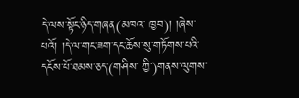དེ་ལས་སྟོང་ཉིད་གཞན(མཁའ་ ཁྱབ)། །ཞེས་པའོ། །དེ་ལ་གང་ཟག་དང་ཆོས་སུ་གཏོགས་པའི་དངོས་པོ་ཐམས་ཅད་(གཤིས་ ཀྱི་)གནས་ལུགས་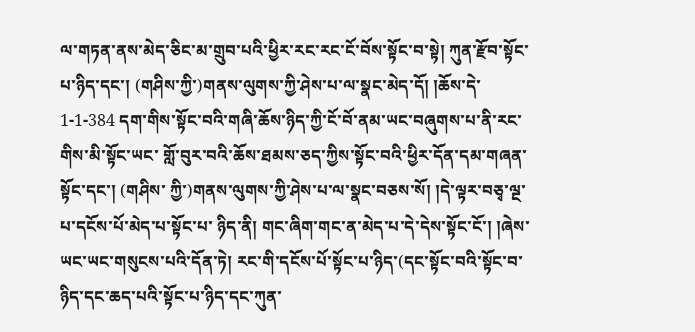ལ་གཏན་ནས་མེད་ཅིང་མ་གྲུབ་པའི་ཕྱིར་རང་རང་ངོ་བོས་སྟོང་བ་སྟེ། ཀུན་རྫོབ་སྟོང་པ་ཉིད་དང་། (གཤིས་ཀྱི་)གནས་ལུགས་ཀྱི་ཤེས་པ་ལ་སྣང་མེད་དོ། །ཆོས་དེ་ 1-1-384 དག་གིས་སྟོང་བའི་གཞི་ཆོས་ཉིད་ཀྱི་ངོ་བོ་ནམ་ཡང་བཞུགས་པ་ནི་རང་གིས་མི་སྟོང་ཡང་ གློ་བུར་བའི་ཆོས་ཐམས་ཅད་ཀྱིས་སྟོང་བའི་ཕྱིར་དོན་དམ་གཞན་སྟོང་དང་། (གཤིས་ ཀྱི་)གནས་ལུགས་ཀྱི་ཤེས་པ་ལ་སྣང་བཅས་སོ། །དེ་ལྟར་བཅྭ་ལྔ་པ་དངོས་པོ་མེད་པ་སྟོང་པ་ ཉིད་ནི། གང་ཞིག་གང་ན་མེད་པ་དེ་དེས་སྟོང་ངོ་། །ཞེས་ཡང་ཡང་གསུངས་པའི་དོན་ཏེ། རང་གི་དངོས་པོ་སྟོང་པ་ཉིད་(དང་སྟོང་བའི་སྟོང་བ་ཉིད་དང་ཆད་པའི་སྟོང་པ་ཉིད་དང་ཀུན་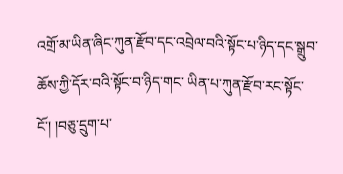འགྲོ་མ་ཡིན་ཞིང་ཀུན་རྫོབ་དང་འབྲེལ་བའི་སྟོང་པ་ཉིད་དང་སྒྲུབ་ཆོས་ཀྱི་དོར་བའི་སྟོང་བ་ཉིད་གང་ ཡིན་པ་ཀུན་རྫོབ་རང་སྟོང་ངོ་། །བཅུ་དྲུག་པ་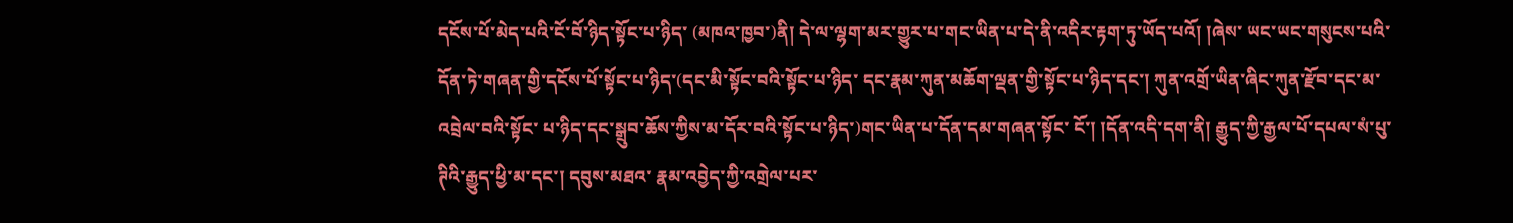དངོས་པོ་མེད་པའི་ངོ་བོ་ཉིད་སྟོང་པ་ཉིད་ (མཁའ་ཁྱབ་)ནི། དེ་ལ་ལྷག་མར་གྱུར་པ་གང་ཡིན་པ་དེ་ནི་འདིར་རྟག་ཏུ་ཡོད་པའོ། །ཞེས་ ཡང་ཡང་གསུངས་པའི་དོན་ཏེ་གཞན་གྱི་དངོས་པོ་སྟོང་པ་ཉིད་(དང་མི་སྟོང་བའི་སྟོང་པ་ཉིད་ དང་རྣམ་ཀུན་མཆོག་ལྡན་གྱི་སྟོང་པ་ཉིད་དང་། ཀུན་འགྲོ་ཡིན་ཞིང་ཀུན་རྫོབ་དང་མ་འབྲེལ་བའི་སྟོང་ པ་ཉིད་དང་སྒྲུབ་ཆོས་ཀྱིས་མ་དོར་བའི་སྟོང་པ་ཉིད་)གང་ཡིན་པ་དོན་དམ་གཞན་སྟོང་ ངོ་། །དོན་འདི་དག་ནི། རྒྱུད་ཀྱི་རྒྱལ་པོ་དཔལ་སཾ་པུ་ཊིའི་རྒྱུད་ཕྱི་མ་དང་། དབུས་མཐའ་ རྣམ་འབྱེད་ཀྱི་འགྲེལ་པར་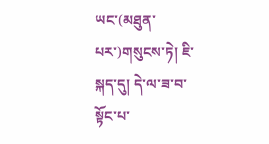ཡང་(མཐུན་པར་)གསུངས་ཏེ། ཇི་སྐད་དུ། དེ་ལ་ཟ་བ་སྟོང་པ་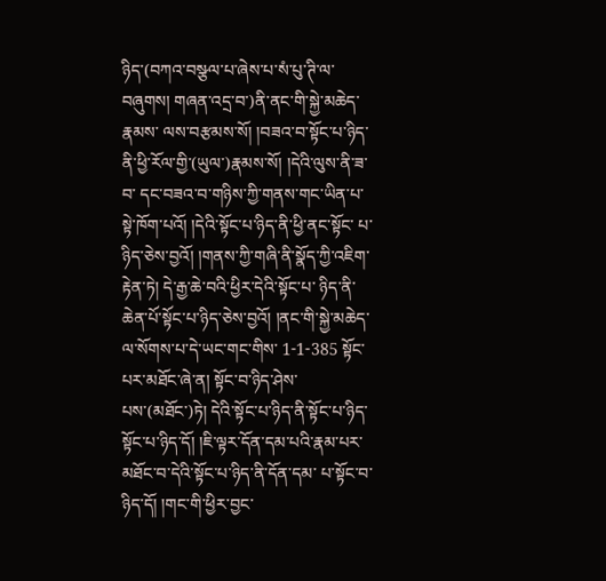ཉིད་(བཀའ་བསྩལ་པ་ཞེས་པ་སཾ་པུ་ཊི་ལ་བཞུགས། གཞན་འདྲ་བ་)ནི་ནང་གི་སྐྱེ་མཆེད་རྣམས་ ལས་བརྩམས་སོ། །བཟའ་བ་སྟོང་པ་ཉིད་ནི་ཕྱི་རོལ་གྱི་(ཡུལ་)རྣམས་སོ། །དེའི་ལུས་ནི་ཟ་བ་ དང་བཟའ་བ་གཉིས་ཀྱི་གནས་གང་ཡིན་པ་སྟེ་ཁོག་པའོ། །དེའི་སྟོང་པ་ཉིད་ནི་ཕྱི་ནང་སྟོང་ པ་ཉིད་ཅེས་བྱའོ། །གནས་ཀྱི་གཞི་ནི་སྣོད་ཀྱི་འཇིག་རྟེན་ཏེ། དེ་རྒྱ་ཆེ་བའི་ཕྱིར་དེའི་སྟོང་པ་ ཉིད་ནི་ཆེན་པོ་སྟོང་པ་ཉིད་ཅེས་བྱའོ། །ནང་གི་སྐྱེ་མཆེད་ལ་སོགས་པ་དེ་ཡང་གང་གིས་ 1-1-385 སྟོང་པར་མཐོང་ཞེ་ན། སྟོང་བ་ཉིད་ཤེས་པས་(མཐོང་)ཏེ། དེའི་སྟོང་པ་ཉིད་ནི་སྟོང་པ་ཉིད་ སྟོང་པ་ཉིད་དོ། །ཇི་ལྟར་དོན་དམ་པའི་རྣམ་པར་མཐོང་བ་དེའི་སྟོང་པ་ཉིད་ནི་དོན་དམ་ པ་སྟོང་བ་ཉིད་དོ། །གང་གི་ཕྱིར་བྱང་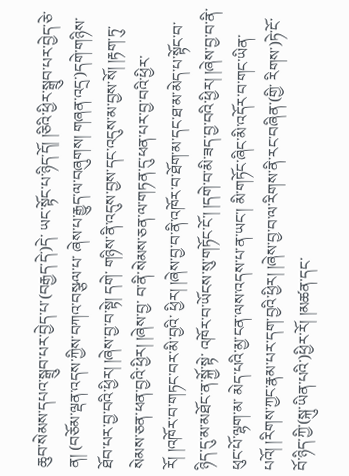ཆུབ་སེམས་དཔའ་སྒྲུབ་པར་བྱེད་པ་(བརྒྱད་དེ་)དེ་ ཡང་སྟོང་པ་ཉིད་དོ། །ཅིའི་ཕྱིར་སྒྲུབ་པར་བྱེད་ཅེ་ན། (བཅོམ་ལྡན་འདས་ཀྱིས་བཀའ་བསྩལ་པ་ ཞེས་པ་རྒྱུད་ལ་བཞུགས། གཞན་འདྲ་)དགེ་གཉིས་ཐོབ་པར་བྱ་བའི་ཕྱིར། །ཞེས་བྱ་བ་སྟེ། དགེ་ གཉིས་ནི་འདུས་བྱས་དང་འདུས་མ་བྱས་སོ། །རྟག་ཏུ་སེམས་ཅན་ཕན་བྱའི་ཕྱིར། །ཞེས་བྱ་ བ་ནི་སེམས་ཅན་ལ་གཏན་དུ་ཕན་པར་བྱ་བའི་ཕྱིར་རོ། །འཁོར་བ་གཏང་བར་མི་བྱའི་ ཕྱིར། །ཞེས་བྱ་བ་ནི་འཁོར་བ་ཐོག་མ་དང་ཐ་མ་མེད་པ་སྟོང་བ་ཉིད་དུ་མ་མཐོང་ན་སྐྱོ་སྟེ་ འཁོར་བ་ཡོངས་སུ་གཏོང་ངོ་། །དགེ་བ་མི་ཟད་བྱ་བའི་ཕྱིར། །ཞེས་བྱ་བ་ནི་ཕུང་པོ་ལྷག་མ་ མེད་པའི་མྱ་ངན་ལས་འདས་པ་ན་ཡང་། མི་གཏོང་ཞིང་མི་འདོར་བ་གང་ཡིན་ པའོ། །རིགས་ཀྱང་རྣམ་པར་དག་བྱའི་ཕྱིར། །ཞེས་བྱ་བ་ལ་རིགས་ནི་རང་བཞིན་(གྱི་ རིགས་)ཏེ་ངོ་བོ་ཉིད་ཀྱི་(སྐུ་ཡིན་པའི་)ཕྱིར་རོ། །མཚན་དང་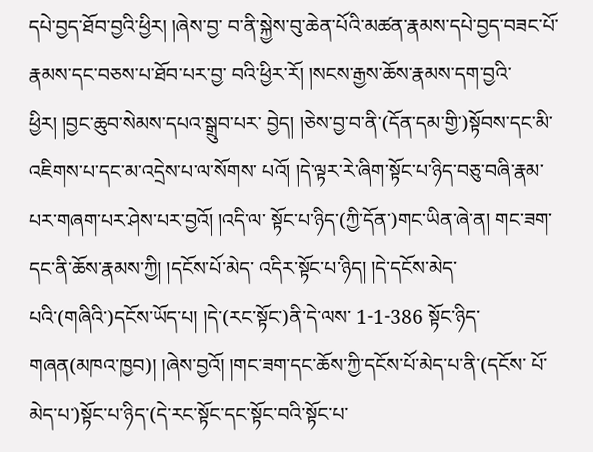དཔེ་བྱད་ཐོབ་བྱའི་ཕྱིར། །ཞེས་བྱ་ བ་ནི་སྐྱེས་བུ་ཆེན་པོའི་མཚན་རྣམས་དཔེ་བྱད་བཟང་པོ་རྣམས་དང་བཅས་པ་ཐོབ་པར་བྱ་ བའི་ཕྱིར་རོ། །སངས་རྒྱས་ཆོས་རྣམས་དག་བྱའི་ཕྱིར། །བྱང་ཆུབ་སེམས་དཔའ་སྒྲུབ་པར་ བྱེད། །ཅེས་བྱ་བ་ནི་(དོན་དམ་གྱི་)སྟོབས་དང་མི་འཇིགས་པ་དང་མ་འདྲེས་པ་ལ་སོགས་ པའོ། །དེ་ལྟར་རེ་ཞིག་སྟོང་པ་ཉིད་བཅུ་བཞི་རྣམ་པར་གཞག་པར་ཤེས་པར་བྱའོ། །འདི་ལ་ སྟོང་པ་ཉིད་(ཀྱི་དོན་)གང་ཡིན་ཞེ་ན། གང་ཟག་དང་ནི་ཆོས་རྣམས་ཀྱི། །དངོས་པོ་མེད་ འདིར་སྟོང་པ་ཉིད། །དེ་དངོས་མེད་པའི་(གཞིའི་)དངོས་ཡོད་པ། །དེ་(རང་སྟོང་)ནི་དེ་ལས་ 1-1-386 སྟོང་ཉིད་གཞན(མཁའ་ཁྱབ)། །ཞེས་བྱའོ། །གང་ཟག་དང་ཆོས་ཀྱི་དངོས་པོ་མེད་པ་ནི་(དངོས་ པོ་མེད་པ་)སྟོང་པ་ཉིད་(དེ་རང་སྟོང་དང་སྟོང་བའི་སྟོང་པ་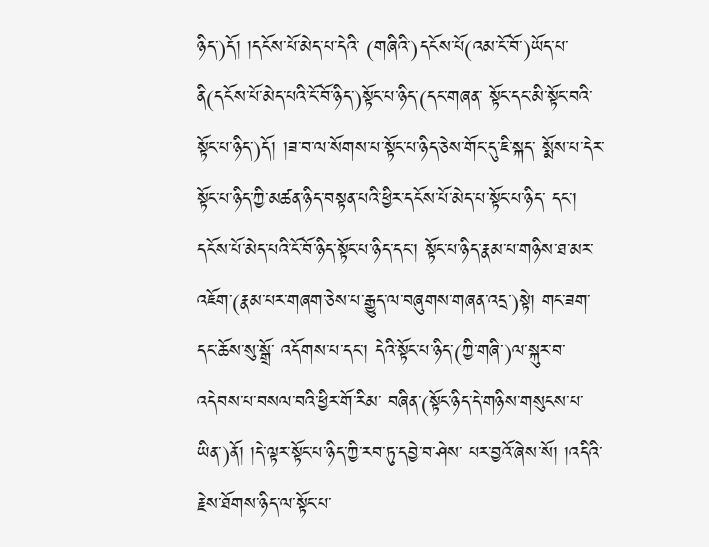ཉིད་)དོ། །དངོས་པོ་མེད་པ་དེའི་ (གཞིའི་)དངོས་པོ(འམ་ངོ་བོ་)ཡོད་པ་ནི(དངོས་པོ་མེད་པའི་ངོ་བོ་ཉིད་)སྟོང་པ་ཉིད་(དང་གཞན་ སྟོང་དང་མི་སྟོང་བའི་སྟོང་པ་ཉིད་)དོ། །ཟ་བ་ལ་སོགས་པ་སྟོང་པ་ཉིད་ཅེས་གོང་དུ་ཇི་སྐད་ སྨོས་པ་དེར་སྟོང་པ་ཉིད་ཀྱི་མཚན་ཉིད་བསྟན་པའི་ཕྱིར་དངོས་པོ་མེད་པ་སྟོང་པ་ཉིད་ དང་། དངོས་པོ་མེད་པའི་ངོ་བོ་ཉིད་སྟོང་པ་ཉིད་དང་། སྟོང་པ་ཉིད་རྣམ་པ་གཉིས་ཐ་མར་ འཇོག་(རྣམ་པར་གཞག་ཅེས་པ་རྒྱུད་ལ་བཞུགས་གཞན་འདྲ་)སྟེ། གང་ཟག་དང་ཆོས་སུ་སྒྲོ་ འདོགས་པ་དང་། དེའི་སྟོང་པ་ཉིད་(ཀྱི་གཞི་)ལ་སྐུར་བ་འདེབས་པ་བསལ་བའི་ཕྱིར་གོ་རིམ་ བཞིན་(སྟོང་ཉིད་དེ་གཉིས་གསུངས་པ་ཡིན་)ནོ། །དེ་ལྟར་སྟོང་པ་ཉིད་ཀྱི་རབ་ཏུ་དབྱེ་བ་ཤེས་ པར་བྱའོ་ཞེས་སོ། །འདིའི་རྗེས་ཐོགས་ཉིད་ལ་སྟོང་པ་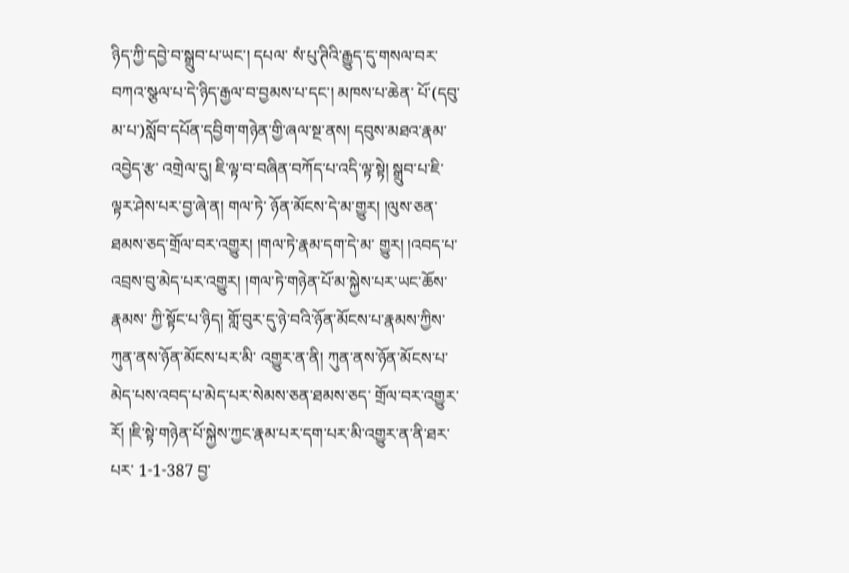ཉིད་ཀྱི་དབྱེ་བ་སྒྲུབ་པ་ཡང་། དཔལ་ སཾ་པུ་ཊིའི་རྒྱུད་དུ་གསལ་བར་བཀའ་སྩལ་པ་དེ་ཉིད་རྒྱལ་བ་བྱམས་པ་དང་། མཁས་པ་ཆེན་ པོ་(དབུ་མ་པ་)སློབ་དཔོན་དབྱིག་གཉེན་གྱི་ཞལ་སྔ་ནས། དབུས་མཐའ་རྣམ་འབྱེད་རྩ་ འགྲེལ་དུ། ཇི་ལྟ་བ་བཞིན་བཀོད་པ་འདི་ལྟ་སྟེ། སྒྲུབ་པ་ཇི་ལྟར་ཤེས་པར་བྱ་ཞེ་ན། གལ་ཏེ་ ཉོན་མོངས་དེ་མ་གྱུར། །ལུས་ཅན་ཐམས་ཅད་གྲོལ་བར་འགྱུར། །གལ་ཏེ་རྣམ་དག་དེ་མ་ གྱུར། །འབད་པ་འབྲས་བུ་མེད་པར་འགྱུར། །གལ་ཏེ་གཉེན་པོ་མ་སྐྱེས་པར་ཡང་ཆོས་རྣམས་ ཀྱི་སྟོང་པ་ཉིད། གློ་བུར་དུ་ཉེ་བའི་ཉོན་མོངས་པ་རྣམས་ཀྱིས་ཀུན་ནས་ཉོན་མོངས་པར་མི་ འགྱུར་ན་ནི། ཀུན་ནས་ཉོན་མོངས་པ་མེད་པས་འབད་པ་མེད་པར་སེམས་ཅན་ཐམས་ཅད་ གྲོལ་བར་འགྱུར་རོ། །ཇི་སྟེ་གཉེན་པོ་སྐྱེས་ཀྱང་རྣམ་པར་དག་པར་མི་འགྱུར་ན་ནི་ཐར་པར་ 1-1-387 བྱ་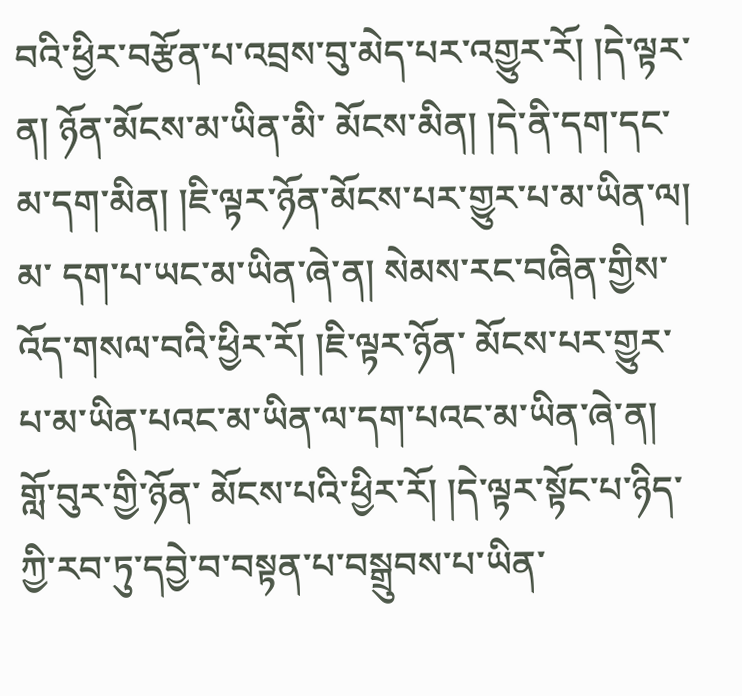བའི་ཕྱིར་བརྩོན་པ་འབྲས་བུ་མེད་པར་འགྱུར་རོ། །དེ་ལྟར་ན། ཉོན་མོངས་མ་ཡིན་མི་ མོངས་མིན། །དེ་ནི་དག་དང་མ་དག་མིན། །ཇི་ལྟར་ཉོན་མོངས་པར་གྱུར་པ་མ་ཡིན་ལ། མ་ དག་པ་ཡང་མ་ཡིན་ཞེ་ན། སེམས་རང་བཞིན་གྱིས་འོད་གསལ་བའི་ཕྱིར་རོ། །ཇི་ལྟར་ཉོན་ མོངས་པར་གྱུར་པ་མ་ཡིན་པའང་མ་ཡིན་ལ་དག་པའང་མ་ཡིན་ཞེ་ན། གློ་བུར་གྱི་ཉོན་ མོངས་པའི་ཕྱིར་རོ། །དེ་ལྟར་སྟོང་པ་ཉིད་ཀྱི་རབ་ཏུ་དབྱེ་བ་བསྟན་པ་བསྒྲུབས་པ་ཡིན་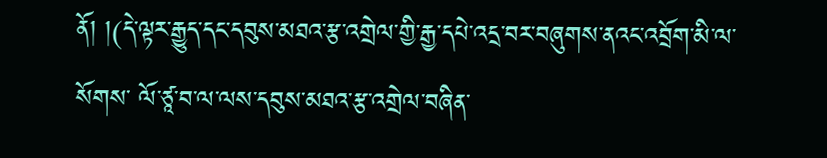ནོ། །(དེ་ལྟར་རྒྱུད་དང་དབུས་མཐའ་རྩ་འགྲེལ་གྱི་རྒྱ་དཔེ་འདྲ་བར་བཞུགས་ནའང་འབྲོག་མི་ལ་སོགས་ ལོ་ཙཱ་བ་ལ་ལས་དབུས་མཐའ་རྩ་འགྲེལ་བཞིན་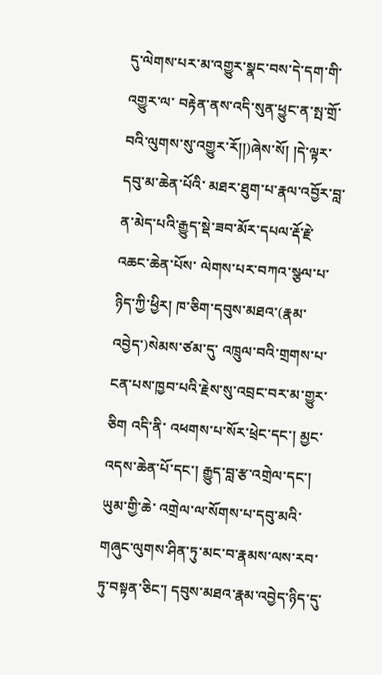དུ་ལེགས་པར་མ་འགྱུར་སྣང་བས་དེ་དག་གི་འགྱུར་ལ་ བརྟེན་ནས་འདི་སུན་ཕྱུང་ན་སྤ་གྲོ་བའི་ལུགས་སུ་འགྱུར་རོ།།)ཞེས་སོ། །དེ་ལྟར་དབུ་མ་ཆེན་པོའི་ མཐར་ཐུག་པ་རྣལ་འབྱོར་བླ་ན་མེད་པའི་རྒྱུད་སྡེ་ཟབ་མོར་དཔལ་རྡོ་རྗེ་འཆང་ཆེན་པོས་ ལེགས་པར་བཀའ་སྩལ་པ་ཉིད་ཀྱི་ཕྱིར། ཁ་ཅིག་དབུས་མཐའ་(རྣམ་འབྱེད་)སེམས་ཙམ་དུ་ འཁྲུལ་བའི་གྲགས་པ་ངན་པས་ཁྱབ་པའི་རྗེས་སུ་འབྲང་བར་མ་གྱུར་ཅིག འདི་ནི་ འཕགས་པ་སོར་ཕྲེང་དང་། མྱང་འདས་ཆེན་པོ་དང་། རྒྱུད་བླ་རྩ་འགྲེལ་དང་། ཡུམ་གྱི་ཆེ་ འགྲེལ་ལ་སོགས་པ་དབུ་མའི་གཞུང་ལུགས་ཤིན་ཏུ་མང་བ་རྣམས་ལས་རབ་ཏུ་བསྟན་ཅིང་། དབུས་མཐའ་རྣམ་འབྱེད་ཉིད་དུ་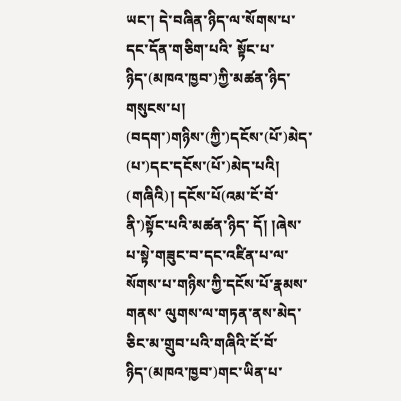ཡང་། དེ་བཞིན་ཉིད་ལ་སོགས་པ་དང་དོན་གཅིག་པའི་ སྟོང་པ་ཉིད་(མཁའ་ཁྱབ་)ཀྱི་མཚན་ཉིད་གསུངས་པ། (བདག་)གཉིས་(ཀྱི་)དངོས་(པོ་)མེད་ (པ་)དང་དངོས་(པོ་)མེད་པའི། (གཞིའི)། དངོས་པོ(འམ་ངོ་བོ་ནི་)སྟོང་པའི་མཚན་ཉིད་ དོ། །ཞེས་པ་སྟེ་གཟུང་བ་དང་འཛིན་པ་ལ་སོགས་པ་གཉིས་ཀྱི་དངོས་པོ་རྣམས་གནས་ ལུགས་ལ་གཏན་ནས་མེད་ཅིང་མ་གྲུབ་པའི་གཞིའི་ངོ་བོ་ཉིད་(མཁའ་ཁྱབ་)གང་ཡིན་པ་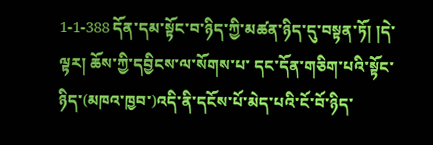1-1-388 དོན་དམ་སྟོང་བ་ཉིད་ཀྱི་མཚན་ཉིད་དུ་བསྟན་ཏོ། །དེ་ལྟར། ཆོས་ཀྱི་དབྱིངས་ལ་སོགས་པ་ དང་དོན་གཅིག་པའི་སྟོང་ཉིད་(མཁའ་ཁྱབ་)འདི་ནི་དངོས་པོ་མེད་པའི་ངོ་བོ་ཉིད་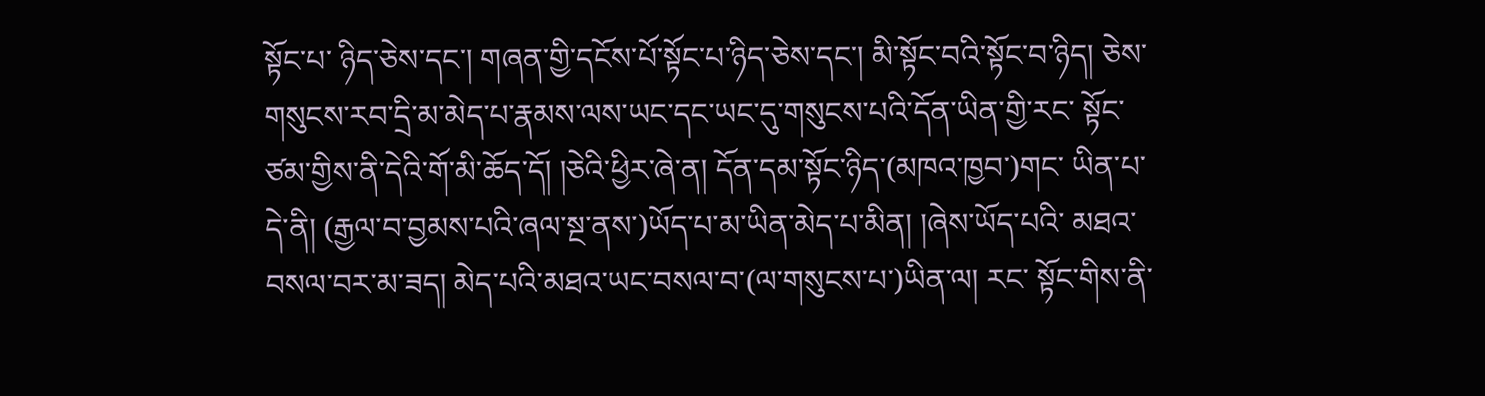སྟོང་པ་ ཉིད་ཅེས་དང་། གཞན་གྱི་དངོས་པོ་སྟོང་པ་ཉིད་ཅེས་དང་། མི་སྟོང་བའི་སྟོང་བ་ཉིད། ཅེས་ གསུངས་རབ་དྲི་མ་མེད་པ་རྣམས་ལས་ཡང་དང་ཡང་དུ་གསུངས་པའི་དོན་ཡིན་གྱི་རང་ སྟོང་ཙམ་གྱིས་ནི་དེའི་གོ་མི་ཆོད་དོ། །ཅེའི་ཕྱིར་ཞེ་ན། དོན་དམ་སྟོང་ཉིད་(མཁའ་ཁྱབ་)གང་ ཡིན་པ་དེ་ནི། (རྒྱལ་བ་བྱམས་པའི་ཞལ་སྔ་ནས་)ཡོད་པ་མ་ཡིན་མེད་པ་མིན། །ཞེས་ཡོད་པའི་ མཐའ་བསལ་བར་མ་ཟད། མེད་པའི་མཐའ་ཡང་བསལ་བ་(ལ་གསུངས་པ་)ཡིན་ལ། རང་ སྟོང་གིས་ནི་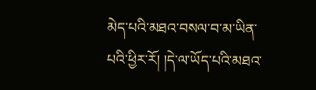མེད་པའི་མཐའ་བསལ་བ་མ་ཡིན་པའི་ཕྱིར་རོ། །དེ་ལ་ཡོད་པའི་མཐའ་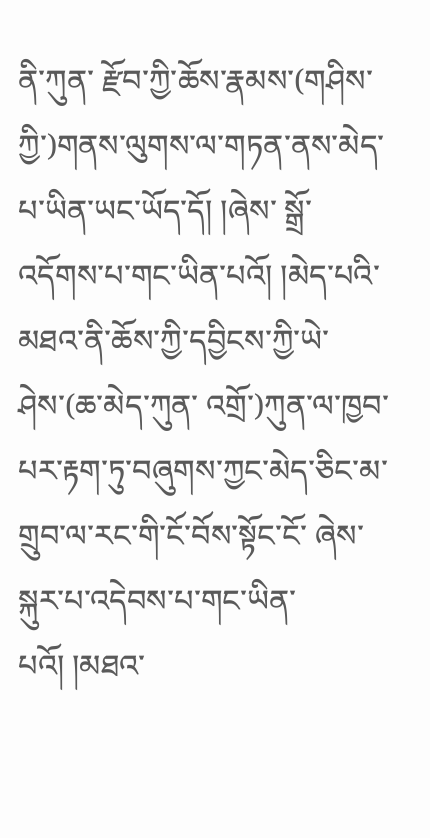ནི་ཀུན་ རྫོབ་ཀྱི་ཆོས་རྣམས་(གཤིས་ཀྱི་)གནས་ལུགས་ལ་གཏན་ནས་མེད་པ་ཡིན་ཡང་ཡོད་དོ། །ཞེས་ སྒྲོ་འདོགས་པ་གང་ཡིན་པའོ། །མེད་པའི་མཐའ་ནི་ཆོས་ཀྱི་དབྱིངས་ཀྱི་ཡེ་ཤེས་(ཆ་མེད་ཀུན་ འགྲོ་)ཀུན་ལ་ཁྱབ་པར་རྟག་ཏུ་བཞུགས་ཀྱང་མེད་ཅིང་མ་གྲུབ་ལ་རང་གི་ངོ་བོས་སྟོང་ངོ་ ཞེས་སྐུར་པ་འདེབས་པ་གང་ཡིན་པའོ། །མཐའ་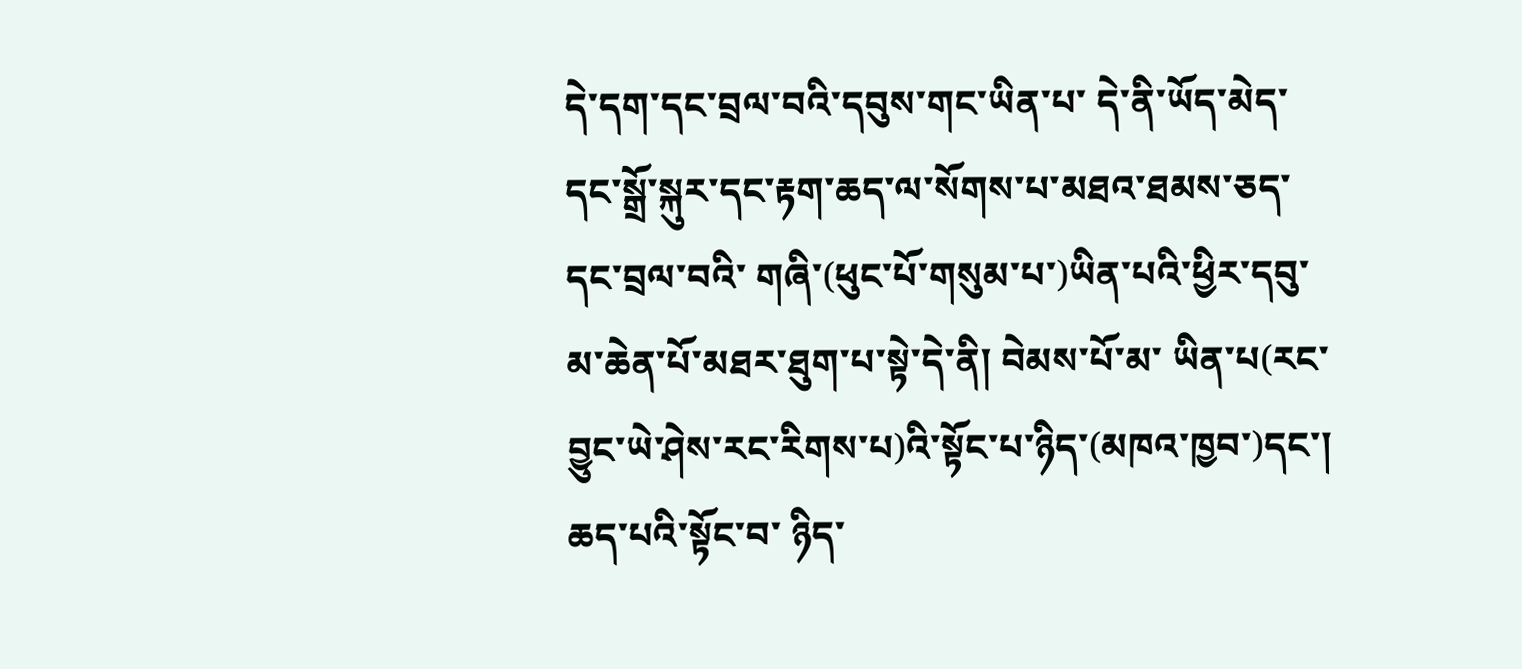དེ་དག་དང་བྲལ་བའི་དབུས་གང་ཡིན་པ་ དེ་ནི་ཡོད་མེད་དང་སྒྲོ་སྐུར་དང་རྟག་ཆད་ལ་སོགས་པ་མཐའ་ཐམས་ཅད་དང་བྲལ་བའི་ གཞི་(ཕུང་པོ་གསུམ་པ་)ཡིན་པའི་ཕྱིར་དབུ་མ་ཆེན་པོ་མཐར་ཐུག་པ་སྟེ་དེ་ནི། བེམས་པོ་མ་ ཡིན་པ(རང་བྱུང་ཡེ་ཤེས་རང་རིགས་པ)འི་སྟོང་པ་ཉིད་(མཁའ་ཁྱབ་)དང་། ཆད་པའི་སྟོང་བ་ ཉིད་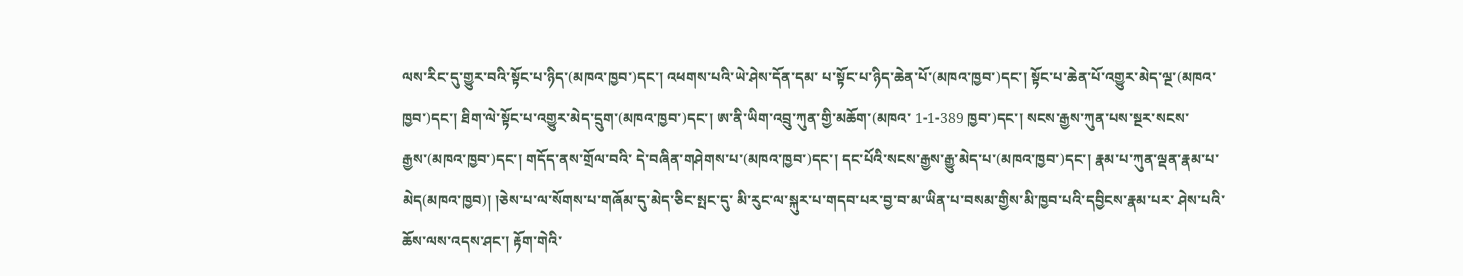ལས་རིང་དུ་གྱུར་བའི་སྟོང་པ་ཉིད་(མཁའ་ཁྱབ་)དང་། འཕགས་པའི་ཡེ་ཤེས་དོན་དམ་ པ་སྟོང་པ་ཉིད་ཆེན་པོ་(མཁའ་ཁྱབ་)དང་། སྟོང་པ་ཆེན་པོ་འགྱུར་མེད་ལྔ་(མཁའ་ཁྱབ་)དང་། ཐིག་ལེ་སྟོང་པ་འགྱུར་མེད་དྲུག་(མཁའ་ཁྱབ་)དང་། ཨ་ནི་ཡིག་འབྲུ་ཀུན་གྱི་མཆོག་(མཁའ་ 1-1-389 ཁྱབ་)དང་། སངས་རྒྱས་ཀུན་པས་སྔར་སངས་རྒྱས་(མཁའ་ཁྱབ་)དང་། གདོད་ནས་གྲོལ་བའི་ དེ་བཞིན་གཤེགས་པ་(མཁའ་ཁྱབ་)དང་། དང་པོའི་སངས་རྒྱས་རྒྱུ་མེད་པ་(མཁའ་ཁྱབ་)དང་། རྣམ་པ་ཀུན་ལྡན་རྣམ་པ་མེད(མཁའ་ཁྱབ)། །ཅེས་པ་ལ་སོགས་པ་གཞོམ་དུ་མེད་ཅིང་སྤང་དུ་ མི་རུང་ལ་སྐུར་པ་གདབ་པར་བྱ་བ་མ་ཡིན་པ་བསམ་གྱིས་མི་ཁྱབ་པའི་དབྱིངས་རྣམ་པར་ ཤེས་པའི་ཆོས་ལས་འདས་ཤང་། རྟོག་གེའི་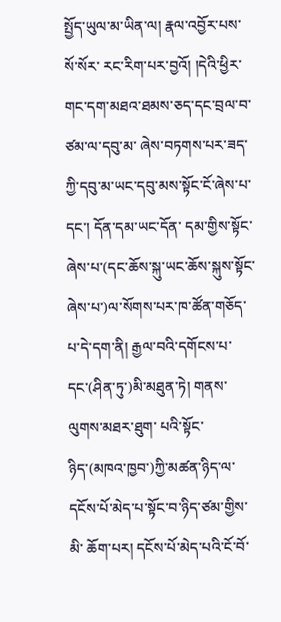སྤྱོད་ཡུལ་མ་ཡིན་ལ། རྣལ་འབྱོར་པས་སོ་སོར་ རང་རིག་པར་བྱའོ། །དེའི་ཕྱིར་གང་དག་མཐའ་ཐམས་ཅད་དང་བྲལ་བ་ཙམ་ལ་དབུ་མ་ ཞེས་བཏགས་པར་ཟད་ཀྱི་དབུ་མ་ཡང་དབུ་མས་སྟོང་ངོ་ཞེས་པ་དང་། དོན་དམ་ཡང་དོན་ དམ་གྱིས་སྟོང་ཞེས་པ་(དང་ཆོས་སྐུ་ཡང་ཆོས་སྐུས་སྟོང་ཞེས་པ་)ལ་སོགས་པར་ཁ་ཚོན་གཅོད་ པ་དེ་དག་ནི། རྒྱལ་བའི་དགོངས་པ་དང་(ཤིན་ཏུ་)མི་མཐུན་ཏེ། གནས་ལུགས་མཐར་ཐུག་ པའི་སྟོང་ཉིད་(མཁའ་ཁྱབ་)ཀྱི་མཚན་ཉིད་ལ་དངོས་པོ་མེད་པ་སྟོང་བ་ཉིད་ཙམ་གྱིས་མི་ ཆོག་པར། དངོས་པོ་མེད་པའི་ངོ་བོ་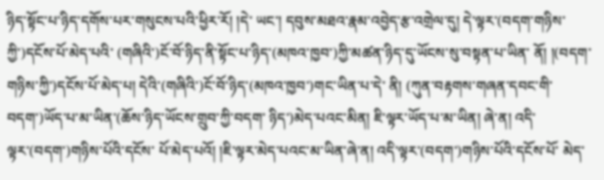ཉིད་སྟོང་པ་ཉིད་དགོས་པར་གསུངས་པའི་ཕྱིར་རོ། །དེ་ ཡང་། དབུས་མཐའ་རྣམ་འབྱེད་རྩ་འགྲེལ་དུ། དེ་ལྟར་(བདག་གཉིས་ཀྱི་)དངོས་པོ་མེད་པའི་ (གཞིའི་)ངོ་བོ་ཉིད་ནི་སྟོང་པ་ཉིད་(མཁའ་ཁྱབ་)ཀྱི་མཚན་ཉིད་དུ་ཡོངས་སུ་བསྟན་པ་ཡིན་ ནོ། །(བདག་གཉིས་ཀྱི་)དངོས་པོ་མེད་པ། དེའི་(གཞིའི་)ངོ་བོ་ཉིད་(མཁའ་ཁྱབ་)གང་ཡིན་པ་དེ་ ནི། (ཀུན་བརྟགས་གཞན་དབང་གི་བདག་)ཡོད་པ་མ་ཡིན་(ཆོས་ཉིད་ཡོངས་གྲུབ་ཀྱི་བདག་ ཉིད་)མེད་པའང་མིན། ཇི་ལྟར་ཡོད་པ་མ་ཡིན། ཞེ་ན། འདི་ལྟར་(བདག་)གཉིས་པོའི་དངོས་ པོ་མེད་པའོ། །ཇི་ལྟར་མེད་པའང་མ་ཡིན་ཞེ་ན། འདི་ལྟར་(བདག་)གཉིས་པོའི་དངོས་པོ་ མེད་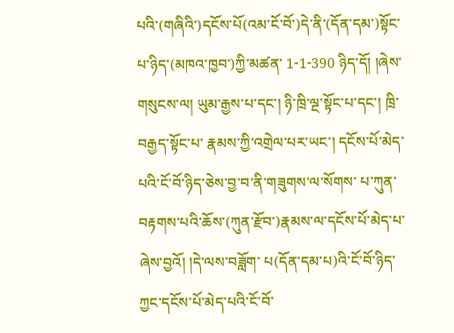པའི་(གཞིའི་)དངོས་པོ(འམ་ངོ་བོ་)དེ་ནི་(དོན་དམ་)སྟོང་པ་ཉིད་(མཁའ་ཁྱབ་)ཀྱི་མཚན་ 1-1-390 ཉིད་དོ། །ཞེས་གསུངས་ལ། ཡུམ་རྒྱས་པ་དང་། ཉི་ཁྲི་ལྔ་སྟོང་པ་དང་། ཁྲི་བརྒྱད་སྟོང་པ་ རྣམས་ཀྱི་འགྲེལ་པར་ཡང་། དངོས་པོ་མེད་པའི་ངོ་བོ་ཉིད་ཅེས་བྱ་བ་ནི་གཟུགས་ལ་སོགས་ པ་ཀུན་བརྟགས་པའི་ཆོས་(ཀུན་རྫོབ་)རྣམས་ལ་དངོས་པོ་མེད་པ་ཞེས་བྱའོ། །དེ་ལས་བཟློག་ པ(དོན་དམ་པ)འི་ངོ་བོ་ཉིད་ཀྱང་དངོས་པོ་མེད་པའི་ངོ་བོ་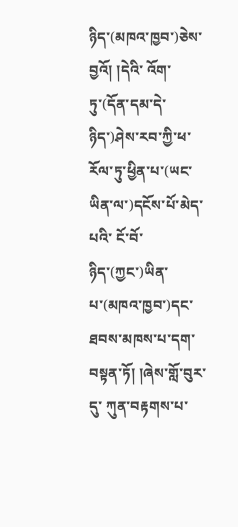ཉིད་(མཁའ་ཁྱབ་)ཅེས་བྱའོ། །དེའི་ འོག་ཏུ་(དོན་དམ་དེ་ཉིད་)ཤེས་རབ་ཀྱི་ཕ་རོལ་ཏུ་ཕྱིན་པ་(ཡང་ཡིན་ལ་)དངོས་པོ་མེད་པའི་ ངོ་བོ་ཉིད་(ཀྱང་)ཡིན་པ་(མཁའ་ཁྱབ་)དང་ཐབས་མཁས་པ་དག་བསྟན་ཏོ། །ཞེས་གློ་བུར་དུ་ ཀུན་བརྟགས་པ་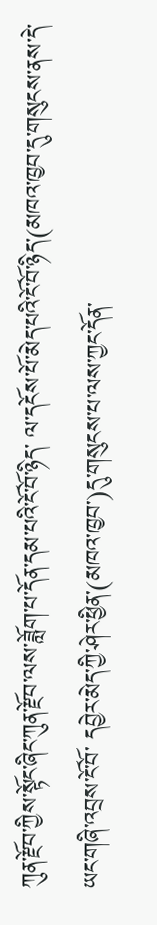ཀུན་རྫོབ་ཀྱིས་སྟོང་ཞིང་ཀུན་རྫོབ་ལས་ཟློག་པ་དོན་དམ་པའི་ངོ་བོ་ཉིད་ ལ་དངོས་པོ་མེད་པའི་ངོ་བོ་ཉིད་(མཁའ་ཁྱབ་དུ་གསུངས་ནས་དེ་ཡང་གཞི་འབྲས་ངོ་བོ་ དབྱེར་མེད་ཀྱི་ཤེར་ཕྱིན་(མཁའ་ཁྱབ་)དུ་གསུངས་པ་ལས་ཀྱང་དོན་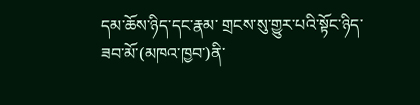དམ་ཆོས་ཉིད་དང་རྣམ་ གྲངས་སུ་གྱུར་པའི་སྟོང་ཉིད་ཟབ་མོ་(མཁའ་ཁྱབ་)ནི་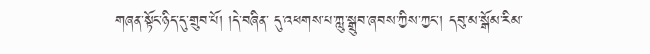གཞན་སྟོང་ཉིད་དུ་གྲུབ་པོ། །དེ་བཞིན་ དུ་འཕགས་པ་ཀླུ་སྒྲུབ་ཞབས་ཀྱིས་ཀྱང་། དབུ་མ་སྒོམ་རིམ་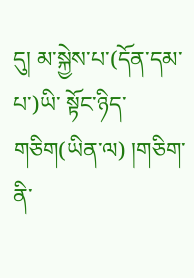དུ། མ་སྐྱེས་པ་(དོན་དམ་པ་)ཡི་ སྟོང་ཉིད་གཅིག(ཡིན་ལ) །གཅིག་ནི་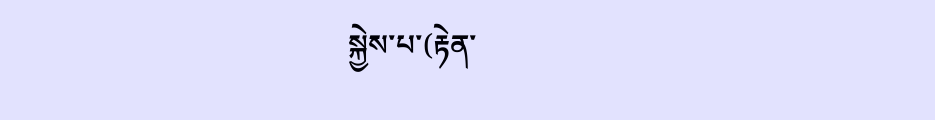སྐྱེས་པ་(རྟེན་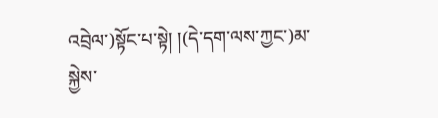འབྲེལ་)སྟོང་པ་སྟེ། །(དེ་དག་ལས་ཀྱང་)མ་ སྐྱེས་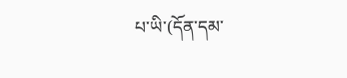པ་ཡི་(དོན་དམ་